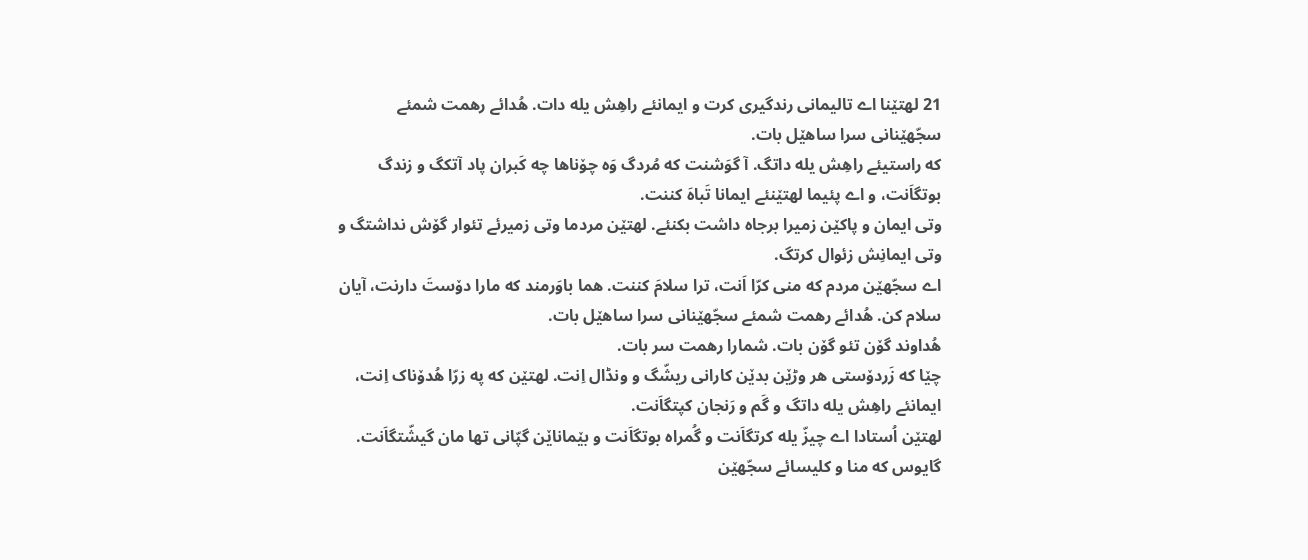21 لهتێنا اے تالیمانی رندگیری کرت و ایمانئے راهِش یله دات. هُدائے رهمت شمئے سجّهێنانی سرا ساهێل بات.
که راستیئے راهِش یله داتگ. آ گوَشنت که مُردگ وَه چۆناها چه کَبران پاد آتکگ و زندگ بوتگاَنت، و اے پئیما لهتێنئے ایمانا تَباهَ کننت.
وتی ایمان و پاکێن زمیرا برجاه داشت بکنئے. لهتێن مردما وتی زمیرئے تئوار گۆش نداشتگ و وتی ایمانِش زئوال کرتگ.
اے سجّهێن مردم که منی کرّا اَنت، ترا سلامَ کننت. هما باوَرمند که مارا دۆستَ دارنت، آیان سلام کن. هُدائے رهمت شمئے سجّهێنانی سرا ساهێل بات.
هُداوند گۆن تئو گۆن بات. شمارا رهمت سر بات.
چێا که زَردۆستی هر وڑێن بدێن کارانی ریشّگ و ونڈال اِنت. لهتێن که په زرّا هُدۆناک اِنت، ایمانئے راهِش یله داتگ و گَم و رَنجان کپتگاَنت.
لهتێن اُستادا اے چیزّ یله کرتگاَنت و گُمراه بوتگاَنت و بێماناێن گپّانی تها مان گیشّتگاَنت.
گایوس که منا و کلیسائے سجّهێن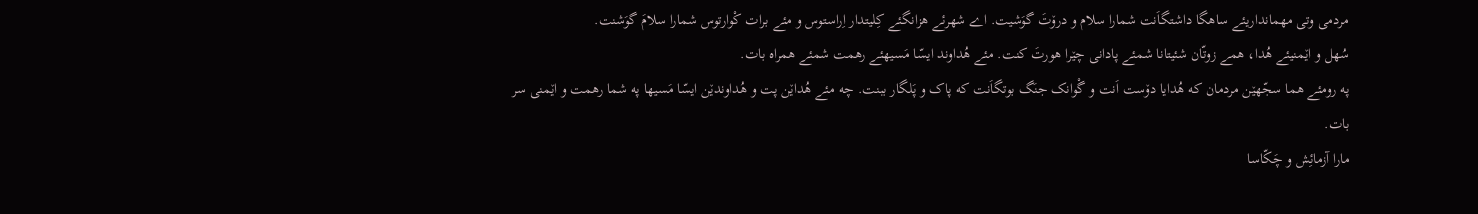مردمی وتی مهمانداریئے ساهگا داشتگاَنت شمارا سلام و درۆتَ گوَشیت. اے شهرئے هزانگئے کِلیتدار اِراستوس و مئے برات کْوارتوس شمارا سلامَ گوَشنت.
سُهل و اێمنیئے هُدا، همے زوتّان شئیتانا شمئے پادانی چێرا هورتَ کنت. مئے هُداوند ایسّا مَسیهئے رهمت شمئے همراه بات.
په رومئے هما سجّهێن مردمان که هُدایا دۆست اَنت و گْوانک جنَگ بوتگاَنت که پاک و پَلگار ببنت. چه مئے هُداێن پت و هُداوندێن ایسّا مَسیها په شما رهمت و اێمنی سر بات.
مارا آزمائِش و چَکّاسا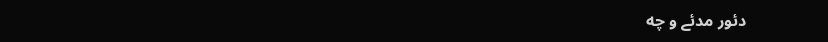دئور مدئے و چه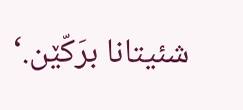شئیتانا برَکّێن.‘